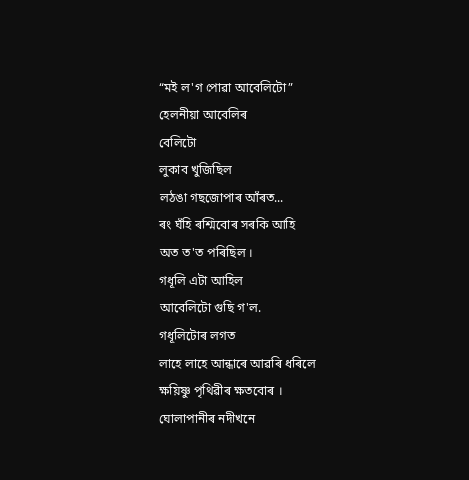“মই ল'গ পোৱা আবেলিটো”
হেলনীয়া আবেলিৰ
বেলিটো
লুকাব খুজিছিল
লঠঙা গছজোপাৰ আঁৰত...
ৰং ঘঁহি ৰশ্মিবোৰ সৰকি আহি
অত ত'ত পৰিছিল ।
গধূলি এটা আহিল
আবেলিটো গুছি গ'ল.
গধূলিটোৰ লগত
লাহে লাহে আন্ধাৰে আৱৰি ধৰিলে
ক্ষয়িষ্ণু পৃথিৱীৰ ক্ষতবোৰ ।
ঘোলাপানীৰ নদীখনে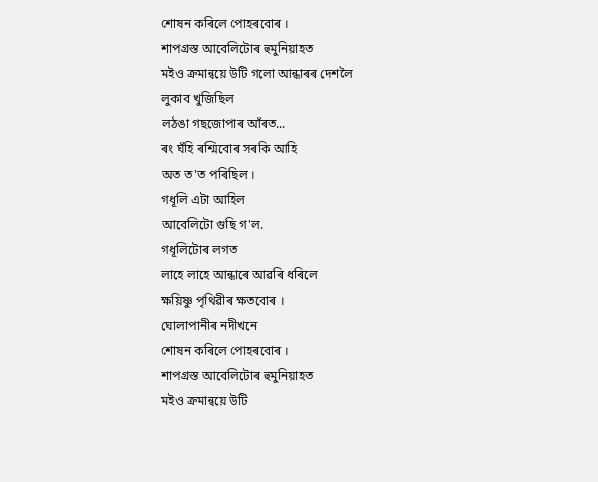শোষন কৰিলে পোহৰবোৰ ।
শাপগ্ৰস্ত আবেলিটোৰ হুমুনিয়াহত
মইও ক্ৰমান্বয়ে উটি গলো আন্ধাৰৰ দেশলৈ
লুকাব খুজিছিল
লঠঙা গছজোপাৰ আঁৰত...
ৰং ঘঁহি ৰশ্মিবোৰ সৰকি আহি
অত ত'ত পৰিছিল ।
গধূলি এটা আহিল
আবেলিটো গুছি গ'ল.
গধূলিটোৰ লগত
লাহে লাহে আন্ধাৰে আৱৰি ধৰিলে
ক্ষয়িষ্ণু পৃথিৱীৰ ক্ষতবোৰ ।
ঘোলাপানীৰ নদীখনে
শোষন কৰিলে পোহৰবোৰ ।
শাপগ্ৰস্ত আবেলিটোৰ হুমুনিয়াহত
মইও ক্ৰমান্বয়ে উটি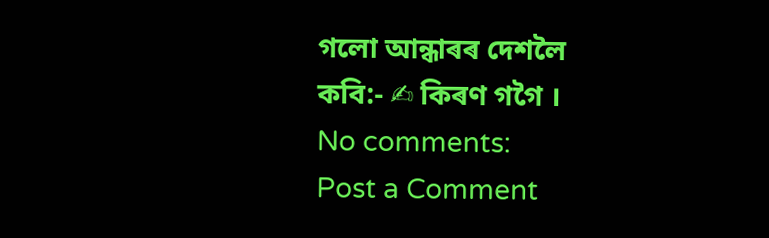গলো আন্ধাৰৰ দেশলৈ
কবি:- ✍ কিৰণ গগৈ ।
No comments:
Post a Comment